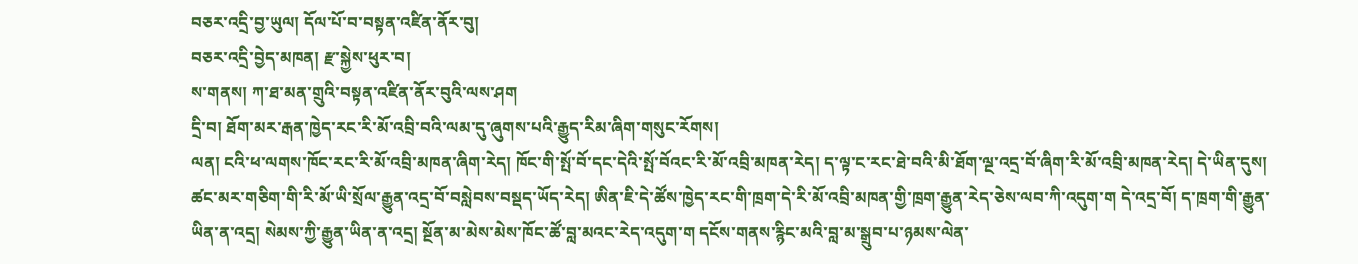བཅར་འདྲི་བྱ་ཡུལ། དོལ་པོ་བ་བསྟན་འཛིན་ནོར་བུ།
བཅར་འདྲི་བྱེད་མཁན། རྫ་སྐྱེས་ཕུར་བ།
ས་གནས། ཀ་ཐ་མན་གྲུའི་བསྟན་འཛིན་ནོར་བུའི་ལས་ཤག
དྲི་བ། ཐོག་མར་རྒན་ཁྱེད་རང་རི་མོ་འབྲི་བའི་ལམ་དུ་ཞུགས་པའི་རྒྱུད་རིམ་ཞིག་གསུང་རོགས།
ལན། ངའི་ཕ་ལགས་ཁོང་རང་རི་མོ་འབྲི་མཁན་ཞིག་རེད། ཁོང་གི་སྤོ་བོ་དང་དེའི་སྤོ་བོའང་རི་མོ་འབྲི་མཁན་རེད། ད་ལྟ་ང་རང་ཐེ་བའི་མི་ཐོག་ལྔ་འདྲ་བོ་ཞིག་རི་མོ་འབྲི་མཁན་རེད། དེ་ཡིན་དུས། ཚང་མར་གཅིག་གི་རི་མོ་ཡི་སྲོལ་རྒྱུན་འདྲ་བོ་བསླེབས་བསྡད་ཡོད་རེད། ཨིན་ཇི་དེ་ཚོས་ཁྱེད་རང་གི་ཁྲག་དེ་རི་མོ་འབྲི་མཁན་གྱི་ཁྲག་རྒྱུན་རེད་ཅེས་ལབ་ཀི་འདུག་ག དེ་འདྲ་བོ། ད་ཁྲག་གི་རྒྱུན་ཡིན་ན་འདྲ། སེམས་ཀྱི་རྒྱུན་ཡིན་ན་འདྲ། སྔོན་མ་མེས་མེས་ཁོང་ཚོ་བླ་མའང་རེད་འདུག་ག དངོས་གནས་རྙིང་མའི་བླ་མ་སྒྲུབ་པ་ཉམས་ལེན་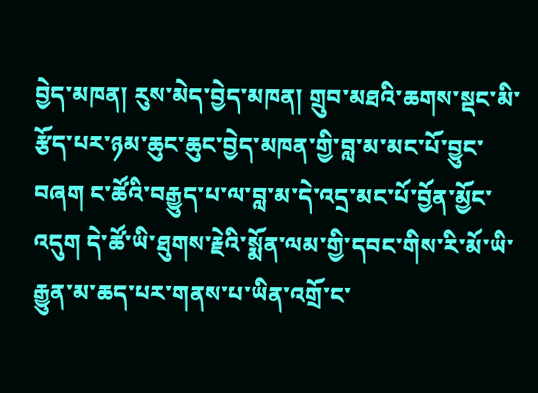བྱེད་མཁན། རུས་མེད་བྱེད་མཁན། གྲུབ་མཐའི་ཆགས་སྡང་མི་རྩོད་པར་ཉམ་ཆུང་ཆུང་བྱེད་མཁན་གྱི་བླ་མ་མང་པོ་བྱུང་བཞག ང་ཚོའི་བརྒྱུད་པ་ལ་བླ་མ་དེ་འདྲ་མང་པོ་བྱོན་མྱོང་འདུག དེ་ཚོ་ཡི་ཐུགས་རྗེའི་སྨོན་ལམ་གྱི་དབང་གིས་རི་མོ་ཡི་རྒྱུན་མ་ཆད་པར་གནས་པ་ཡིན་འགྲོ་ང་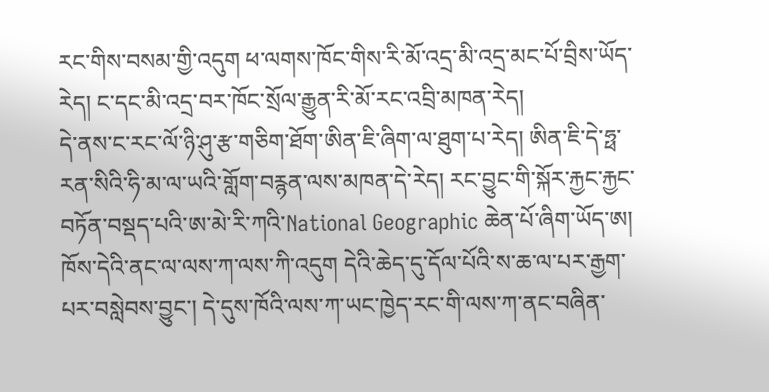རང་གིས་བསམ་གྱི་འདུག ཕ་ལགས་ཁོང་གིས་རི་མོ་འདྲ་མི་འདྲ་མང་པོ་བྲིས་ཡོད་རེད། ང་དང་མི་འདྲ་བར་ཁོང་སྲོལ་རྒྱུན་རི་མོ་རང་འབྲི་མཁན་རེད།
དེ་ནས་ང་རང་ལོ་ཉི་ཤུ་རྩ་གཅིག་ཐོག་ཨིན་ཇི་ཞིག་ལ་ཐུག་པ་རེད། ཨིན་ཇི་དེ་ཧྥ་རན་སིའི་ཧི་མ་ལ་ཡའི་གློག་བརྙན་ལས་མཁན་དེ་རེད། རང་བྱུང་གི་སྐོར་རྐྱང་རྐྱང་བཏོན་བསྡད་པའི་ཨ་མེ་རི་ཀའི་National Geographic ཆེན་པོ་ཞིག་ཡོད་ཨ། ཁོས་དེའི་ནང་ལ་ལས་ཀ་ལས་ཀི་འདུག དེའི་ཆེད་དུ་དོལ་པོའི་ས་ཆ་ལ་པར་རྒྱག་པར་བསླེབས་བྱུང་། དེ་དུས་ཁོའི་ལས་ཀ་ཡང་ཁྱེད་རང་གི་ལས་ཀ་ནང་བཞིན་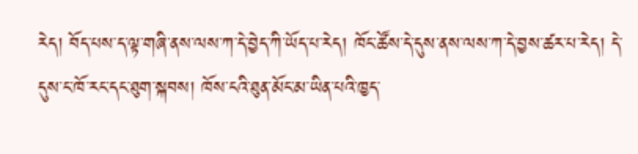རེད། བོད་པས་ད་ལྟ་གཞི་ནས་ལས་ཀ་དེ་བྱེད་ཀི་ཡོད་པ་རེད། ཁོང་ཚོས་དེ་དུས་ནས་ལས་ཀ་དེ་བྱས་ཚར་པ་རེད། དེ་དུས་ང་ཁོ་རང་དང་ཐུག་སྐབས། ཁོས་ངའི་ཐུན་མོང་མ་ཡིན་པའི་ཁྱད་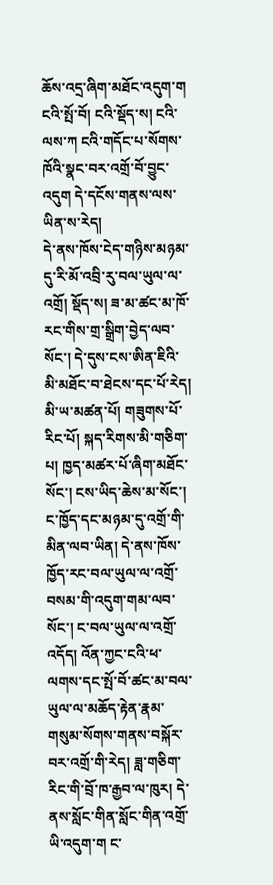ཆོས་འདྲ་ཞིག་མཐོང་འདུག་ག ངའི་སྤོ་བོ། ངའི་སྡོད་ས། ངའི་ལས་ཀ ངའི་གདོང་པ་སོགས་ཁོའི་སྣང་བར་འགྲོ་བོ་བྱུང་འདུག དེ་དངོས་གནས་ལས་ཡིན་ས་རེད།
དེ་ནས་ཁོས་ངེད་གཉིས་མཉམ་དུ་རི་མོ་འབྲི་རུ་བལ་ཡུལ་ལ་འགྲོ། སྡོད་ས། ཟ་མ་ཚང་མ་ཁོ་རང་གིས་གྲ་སྒྲིག་བྱེད་ལབ་སོང་། དེ་དུས་ངས་ཨིན་ཇིའི་མི་མཐོང་བ་ཐེངས་དང་པོ་རེད། མི་ཡ་མཚན་པོ། གཟུགས་པོ་རིང་པོ། སྐད་རིགས་མི་གཅིག་པ། ཁྱད་མཚར་པོ་ཞིག་མཐོང་སོང་། ངས་ཡིད་ཆེས་མ་སོང་། ང་ཁྱོད་དང་མཉམ་དུ་འགྲོ་གི་མིན་ལབ་ཡིན། དེ་ནས་ཁོས་ཁྱོད་རང་བལ་ཡུལ་ལ་འགྲོ་བསམ་གི་འདུག་གམ་ལབ་སོང་། ང་བལ་ཡུལ་ལ་འགྲོ་འདོད། འོན་ཀྱང་ངའི་ཕ་ལགས་དང་སྤོ་བོ་ཚང་མ་བལ་ཡུལ་ལ་མཆོད་རྟེན་རྣམ་གསུམ་སོགས་གནས་བསྐོར་བར་འགྲོ་གི་རེད། ཟླ་གཅིག་རིང་གི་བྲོ་ཁ་རྒྱབ་ལ་ཁུར། དེ་ནས་སློང་གིན་སློང་གིན་འགྲོ་ཡི་འདུག་ག ང་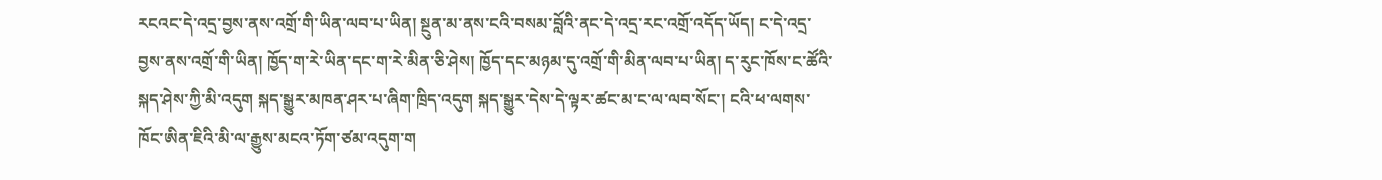རངའང་དེ་འདྲ་བྱས་ནས་འགྲོ་གི་ཡིན་ལབ་པ་ཡིན། སྔུན་མ་ནས་ངའི་བསམ་བློའི་ནང་དེ་འདྲ་རང་འགྲོ་འདོད་ཡོད། ང་དེ་འདྲ་བྱས་ནས་འགྲོ་གི་ཡིན། ཁྱོད་ག་རེ་ཡིན་དང་ག་རེ་མིན་ཅི་ཤེས། ཁྱོད་དང་མཉམ་དུ་འགྲོ་གི་མིན་ལབ་པ་ཡིན། ད་རུང་ཁོས་ང་ཚོའི་སྐད་ཤེས་ཀྱི་མི་འདུག སྐད་སྒྱུར་མཁན་ཤར་པ་ཞིག་ཁྲིད་འདུག སྐད་སྒྱུར་དེས་དེ་ལྟར་ཚང་མ་ང་ལ་ལབ་སོང་། ངའི་ཕ་ལགས་ཁོང་ཨིན་ཇིའི་མི་ལ་རྒྱུས་མངའ་ཏོག་ཙམ་འདུག་ག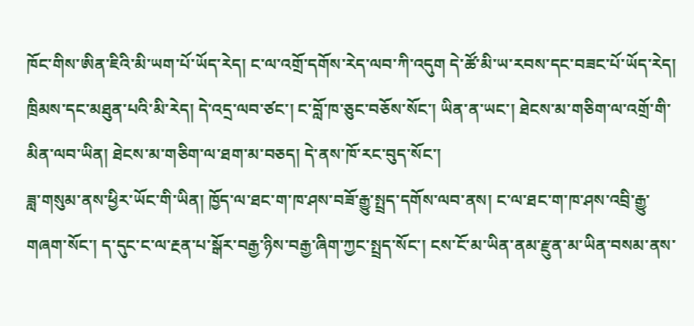ཁོང་གིས་ཨིན་ཇིའི་མི་ཡག་པོ་ཡོད་རེད། ང་ལ་འགྲོ་དགོས་རེད་ལབ་ཀི་འདུག དེ་ཚོ་མི་ཡ་རབས་དང་བཟང་པོ་ཡོད་རེད། ཁྲིམས་དང་མཐུན་པའི་མི་རེད། དེ་འདྲ་ལབ་ཙང་། ང་བློ་ཁ་ཅུང་བཅོས་སོང་། ཡིན་ན་ཡང་། ཐེངས་མ་གཅིག་ལ་འགྲོ་གི་མིན་ལབ་ཡིན། ཐེངས་མ་གཅིག་ལ་ཐག་མ་བཅད། དེ་ནས་ཁོ་རང་བུད་སོང་།
ཟླ་གསུམ་ནས་ཕྱིར་ཡོང་གི་ཡིན། ཁྱོད་ལ་ཐང་ག་ཁ་ཤས་བཟོ་རྒྱུ་སྤྲད་དགོས་ལབ་ནས། ང་ལ་ཐང་ག་ཁ་ཤས་འབྲི་རྒྱུ་གཞག་སོང་། ད་དུང་ང་ལ་རྔན་པ་སྒོར་བརྒྱ་ཉིས་བརྒྱ་ཞིག་ཀྱང་སྤྲད་སོང་། ངས་ངོ་མ་ཡིན་ནམ་རྫུན་མ་ཡིན་བསམ་ནས་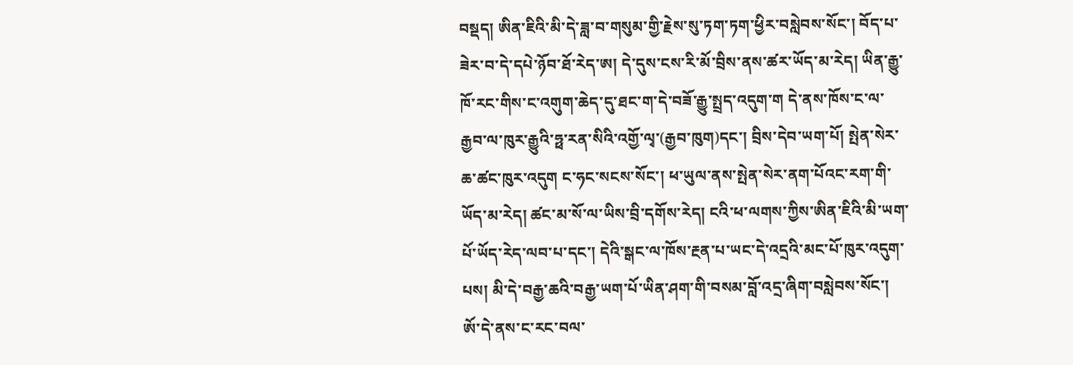བསྡད། ཨིན་ཇིའི་མི་དེ་ཟླ་བ་གསུམ་གྱི་རྗེས་སུ་ཏག་ཏག་ཕྱིར་བསླེབས་སོང་། བོད་པ་ཟེར་བ་དེ་དཔེ་ཉོབ་ཐོ་རེད་ཨ། དེ་དུས་ངས་རི་མོ་བྲིས་ནས་ཚར་ཡོད་མ་རེད། ཡིན་རྒྱུ་ཁོ་རང་གིས་ང་འགུག་ཆེད་དུ་ཐང་ག་དེ་བཟོ་རྒྱུ་སྤྲད་འདུག་ག དེ་ནས་ཁོས་ང་ལ་རྒྱབ་ལ་ཁུར་རྒྱུའི་ཧྥ་རན་སིའི་འགྱོ་ལྭ་(རྒྱབ་ཁུག)དང་། བྲིས་དེབ་ཡག་པོ། སྤེན་སེར་ཆ་ཚང་ཁུར་འདུག ང་ཧང་སངས་སོང་། ཕ་ཡུལ་ནས་སྤེན་སེར་ནག་པོའང་རག་གི་ཡོད་མ་རེད། ཚང་མ་སོ་ལ་ཡིས་བྲི་དགོས་རེད། ངའི་ཕ་ལགས་ཀྱིས་ཨིན་ཇིའི་མི་ཡག་པོ་ཡོད་རེད་ལབ་པ་དང་། དེའི་སྒང་ལ་ཁོས་རྔན་པ་ཡང་དེ་འདྲའི་མང་པོ་ཁུར་འདུག་པས། མི་དེ་བརྒྱ་ཆའི་བརྒྱ་ཡག་པོ་ཡིན་ཤག་གི་བསམ་བློ་འདྲ་ཞིག་བསླེབས་སོང་།
ཨོ་དེ་ནས་ང་རང་བལ་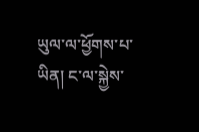ཡུལ་ལ་ཕྱོགས་པ་ཡིན། ང་ལ་སྐྱེས་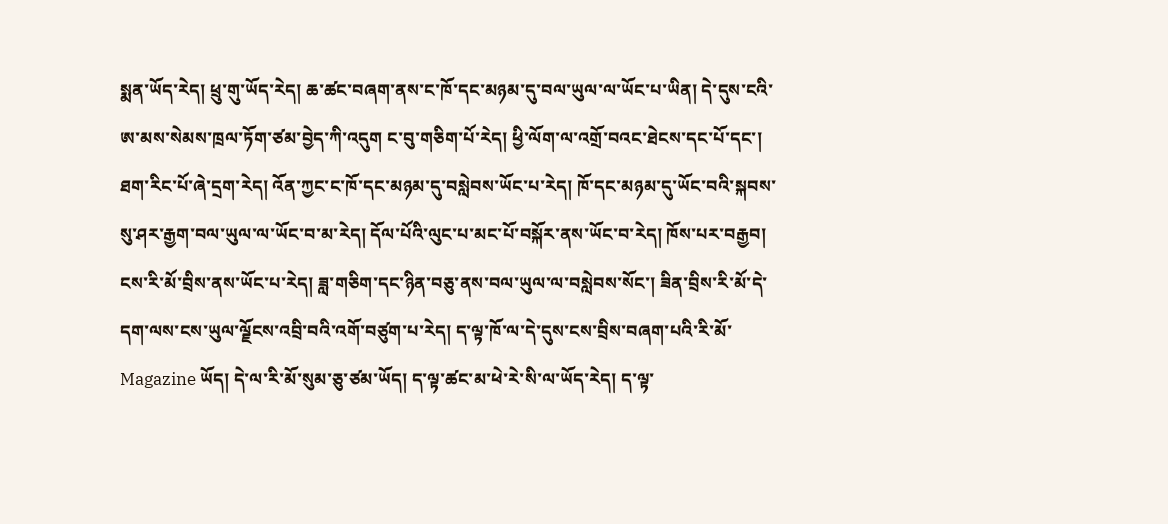སྨན་ཡོད་རེད། ཕྲུ་གུ་ཡོད་རེད། ཆ་ཚང་བཞག་ནས་ང་ཁོ་དང་མཉམ་དུ་བལ་ཡུལ་ལ་ཡོང་པ་ཡིན། དེ་དུས་ངའི་ཨ་མས་སེམས་ཁྲལ་ཏོག་ཙམ་བྱེད་ཀི་འདུག ང་བུ་གཅིག་པོ་རེད། ཕྱི་ལོག་ལ་འགྲོ་བའང་ཐེངས་དང་པོ་དང་། ཐག་རིང་པོ་ཞེ་དྲག་རེད། འོན་ཀྱང་ང་ཁོ་དང་མཉམ་དུ་བསླེབས་ཡོང་པ་རེད། ཁོ་དང་མཉམ་དུ་ཡོང་བའི་སྐབས་སུ་ཤར་རྒྱག་བལ་ཡུལ་ལ་ཡོང་བ་མ་རེད། དོལ་པོའི་ལུང་པ་མང་པོ་བསྐོར་ནས་ཡོང་བ་རེད། ཁོས་པར་བརྒྱབ། ངས་རི་མོ་བྲིས་ནས་ཡོང་པ་རེད། ཟླ་གཅིག་དང་ཉིན་བཅུ་ནས་བལ་ཡུལ་ལ་བསླེབས་སོང་། ཟིན་བྲིས་རི་མོ་དེ་དག་ལས་ངས་ཡུལ་ལྗོངས་འབྲི་བའི་འགོ་བཙུག་པ་རེད། ད་ལྟ་ཁོ་ལ་དེ་དུས་ངས་བྲིས་བཞག་པའི་རི་མོ་ Magazine ཡོད། དེ་ལ་རི་མོ་སུམ་ཅུ་ཙམ་ཡོད། ད་ལྟ་ཚང་མ་ཕེ་རེ་སི་ལ་ཡོད་རེད། ད་ལྟ་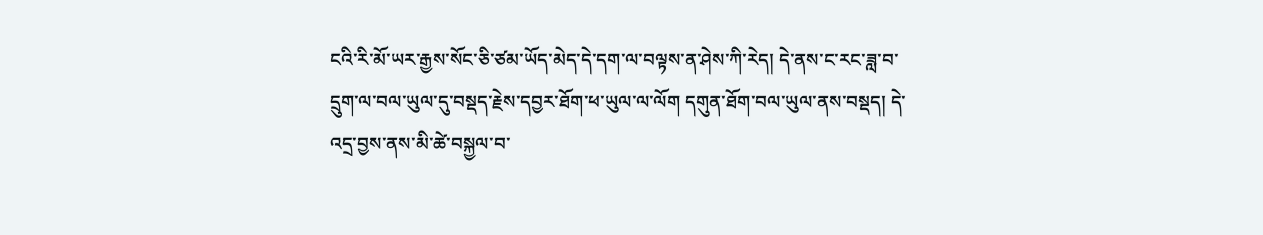ངའི་རི་མོ་ཡར་རྒྱས་སོང་ཅི་ཙམ་ཡོད་མེད་དེ་དག་ལ་བལྟས་ན་ཤེས་ཀི་རེད། དེ་ནས་ང་རང་ཟླ་བ་དྲུག་ལ་བལ་ཡུལ་དུ་བསྡད་རྗེས་དབྱར་ཐོག་ཕ་ཡུལ་ལ་ལོག དགུན་ཐོག་བལ་ཡུལ་ནས་བསྡད། དེ་འདྲ་བྱས་ནས་མི་ཚེ་བསྐྱལ་བ་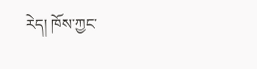རེད། ཁོས་ཀྱང་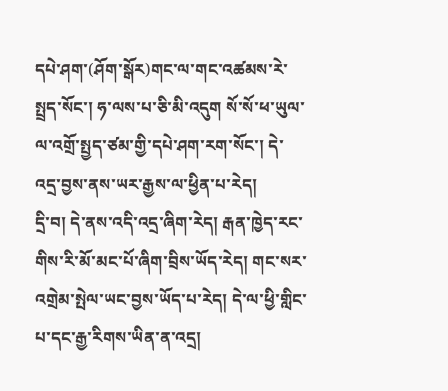དཔེ་ཤག་(ཤོག་སྒོར)གང་ལ་གང་འཚམས་རེ་སྤྲད་སོང་། ཧ་ལས་པ་ཅི་མི་འདུག སོ་སོ་ཕ་ཡུལ་ལ་འགྲོ་སྤྱད་ཙམ་གྱི་དཔེ་ཤག་རག་སོང་། དེ་འདྲ་བྱས་ནས་ཡར་རྒྱས་ལ་ཕྱིན་པ་རེད།
དྲི་བ། དེ་ནས་འདི་འདྲ་ཞིག་རེད། རྒན་ཁྱེད་རང་གིས་རི་མོ་མང་པོ་ཞིག་བྲིས་ཡོད་རེད། གང་སར་འགྲེམ་སྤེལ་ཡང་བྱས་ཡོད་པ་རེད། དེ་ལ་ཕྱི་གླིང་པ་དང་རྒྱ་རིགས་ཡིན་ན་འདྲ།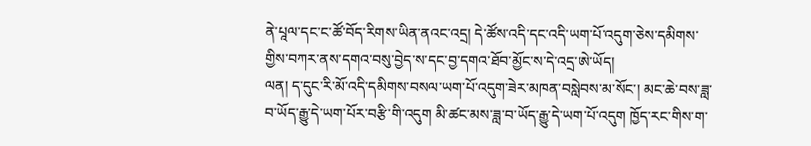ནེ་པཱལ་དང་ང་ཚོ་བོད་རིགས་ཡིན་ནའང་འདྲ། དེ་ཚོས་འདི་དང་འདི་ཡག་པོ་འདུག་ཅེས་དམིགས་གྱིས་བཀར་ནས་དགའ་བསུ་བྱེད་ས་དང་བྱ་དགའ་ཐོབ་མྱོང་ས་དེ་འདྲ་ཨེ་ཡོད།
ལན། ད་དུང་རི་མོ་འདི་དམིགས་བསལ་ཡག་པོ་འདུག་ཟེར་མཁན་བསླེབས་མ་སོང་། མང་ཆེ་བས་ཟླ་བ་ཡོད་རྒྱུ་དེ་ཡག་པོར་བརྩི་གི་འདུག མི་ཚང་མས་ཟླ་བ་ཡོད་རྒྱུ་དེ་ཡག་པོ་འདུག ཁྱོད་རང་གིས་ག་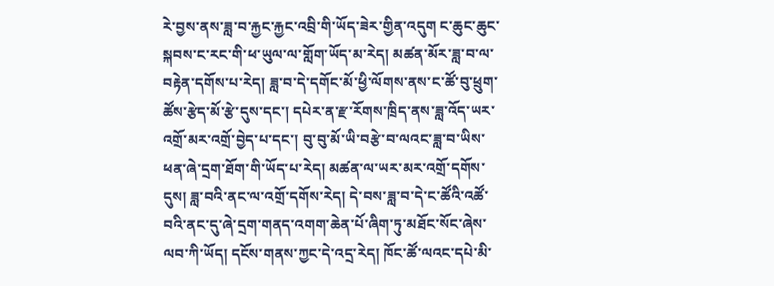རེ་བྱས་ནས་ཟླ་བ་རྐྱང་རྐྱང་འབྲི་གི་ཡོད་ཟེར་གྱིན་འདུག ང་ཆུང་ཆུང་སྐབས་ང་རང་གི་ཕ་ཡུལ་ལ་གློག་ཡོད་མ་རེད། མཚན་མོར་ཟླ་བ་ལ་བརྟེན་དགོས་པ་རེད། ཟླ་བ་དེ་དགོང་མོ་ཕྱི་ལོགས་ནས་ང་ཚོ་བུ་ཕྲུག་ཚོས་རྩེད་མོ་རྩེ་དུས་དང་། དཔེར་ན་རྫ་རོགས་ཁྲིད་ནས་ཟླ་འོད་ཡར་འགྲོ་མར་འགྲོ་བྱེད་པ་དང་། བུ་བུ་མོ་ཡི་བརྩེ་བ་ལའང་ཟླ་བ་ཡིས་ཕན་ཞེ་དྲག་ཐོག་གི་ཡོད་པ་རེད། མཚན་ལ་ཡར་མར་འགྲོ་དགོས་དུས། ཟླ་བའི་ནང་ལ་འགྲོ་དགོས་རེད། དེ་བས་ཟླ་བ་དེ་ང་ཚོའི་འཚོ་བའི་ནང་དུ་ཞེ་དྲག་གནད་འགག་ཆེན་པོ་ཞིག་ཏུ་མཐོང་སོང་ཞེས་ལབ་ཀི་ཡོད། དངོས་གནས་ཀྱང་དེ་འདྲ་རེད། ཁོང་ཚོ་ལའང་དཔེ་མི་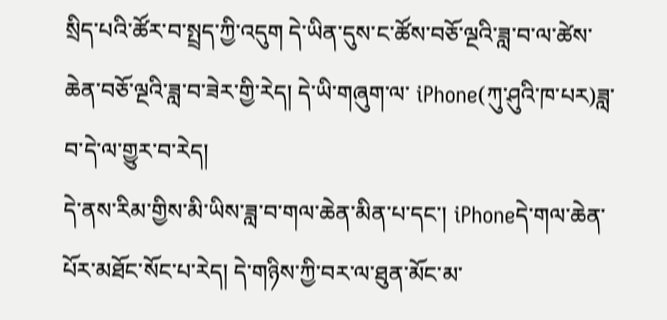སྲིད་པའི་ཚོར་བ་སྤྲད་ཀྱི་འདུག དེ་ཡིན་དུས་ང་ཚོས་བཅོ་ལྔའི་ཟླ་བ་ལ་ཚེས་ཆེན་བཅོ་ལྔའི་ཟླ་བ་ཟེར་གྱི་རེད། དེ་ཡི་གཞུག་ལ་ iPhone(ཀུ་ཤུའི་ཁ་པར)ཟླ་བ་དེ་ལ་གྱུར་བ་རེད།
དེ་ནས་རིམ་གྱིས་མི་ཡིས་ཟླ་བ་གལ་ཆེན་མིན་པ་དང་། iPhoneདེ་གལ་ཆེན་པོར་མཐོང་སོང་པ་རེད། དེ་གཉིས་ཀྱི་བར་ལ་ཐུན་མོང་མ་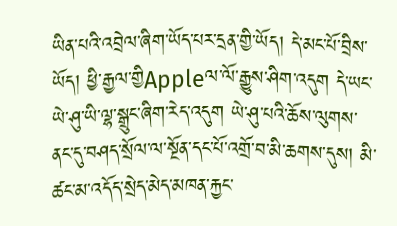ཡིན་པའི་འབྲེལ་ཞིག་ཡོད་པར་དྲན་གྱི་ཡོད། དེ་མང་པོ་བྲིས་ཡོད། ཕྱི་རྒྱལ་གྱིAppleལ་ལོ་རྒྱུས་ཤིག་འདུག དེ་ཡང་ཡེ་ཤུ་ཡི་ལྷ་སྒྲུང་ཞིག་རེད་འདུག ཡེ་ཤུ་པའི་ཆོས་ལུགས་ནང་དུ་བཤད་སྲོལ་ལ་སྔོན་དང་པོ་འགྲོ་བ་མི་ཆགས་དུས། མི་ཚང་མ་འདོད་སྲེད་མེད་མཁན་རྐྱང་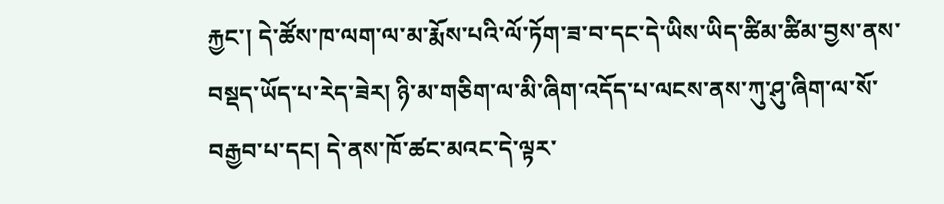རྐྱང་། དེ་ཚོས་ཁ་ལག་ལ་མ་རྨོས་པའི་ལོ་ཏོག་ཟ་བ་དང་དེ་ཡིས་ཡིད་ཚིམ་ཚིམ་བྱས་ནས་བསྡད་ཡོད་པ་རེད་ཟེར། ཉི་མ་གཅིག་ལ་མི་ཞིག་འདོད་པ་ལངས་ནས་ཀུ་ཤུ་ཞིག་ལ་སོ་བརྒྱབ་པ་དང། དེ་ནས་ཁོ་ཚང་མའང་དེ་ལྟར་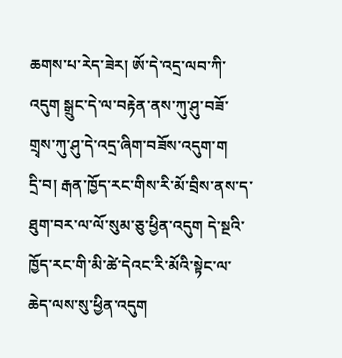ཆགས་པ་རེད་ཟེར། ཨོ་དེ་འདྲ་ལབ་ཀི་འདུག སྒྲུང་དེ་ལ་བརྟེན་ནས་ཀུ་ཤུ་བཟོ་གྲྭས་ཀུ་ཤུ་དེ་འདྲ་ཞིག་བཟོས་འདུག་ག
དྲི་བ། རྒན་ཁྱོད་རང་གིས་རི་མོ་བྲིས་ནས་ད་ཐུག་བར་ལ་ལོ་སུམ་ཅུ་ཕྱིན་འདུག དེ་སྔའི་ཁྱོད་རང་གི་མི་ཚེ་དེའང་རི་མོའི་སྟེང་ལ་ཆེད་ལས་སུ་ཕྱིན་འདུག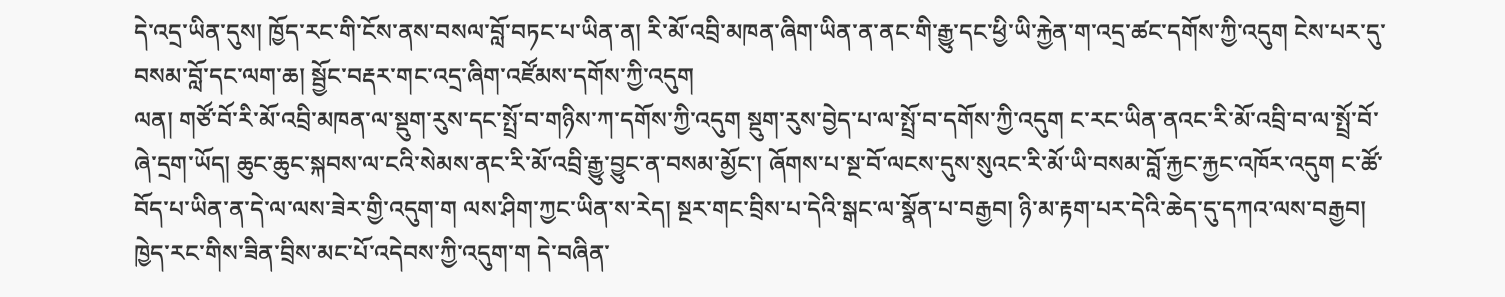དེ་འདྲ་ཡིན་དུས། ཁྱོད་རང་གི་ངོས་ནས་བསལ་བློ་བཏང་པ་ཡིན་ན། རི་མོ་འབྲི་མཁན་ཞིག་ཡིན་ན་ནང་གི་རྒྱུ་དང་ཕྱི་ཡི་རྐྱེན་ག་འདྲ་ཚང་དགོས་ཀྱི་འདུག ངེས་པར་དུ་བསམ་བློ་དང་ལག་ཆ། སྦྱོང་བརྡར་གང་འདྲ་ཞིག་འཛོམས་དགོས་ཀྱི་འདུག
ལན། གཙོ་བོ་རི་མོ་འབྲི་མཁན་ལ་སྡུག་རུས་དང་སྤྲོ་བ་གཉིས་ཀ་དགོས་ཀྱི་འདུག སྡུག་རུས་བྱེད་པ་ལ་སྤྲོ་བ་དགོས་ཀྱི་འདུག ང་རང་ཡིན་ནའང་རི་མོ་འབྲི་བ་ལ་སྤྲོ་བོ་ཞེ་དྲག་ཡོད། ཆུང་ཆུང་སྐབས་ལ་ངའི་སེམས་ནང་རི་མོ་འབྲི་རྒྱུ་བྱུང་ན་བསམ་མྱོང་། ཞོགས་པ་སྔ་བོ་ལངས་དུས་སུའང་རི་མོ་ཡི་བསམ་བློ་རྐྱང་རྐྱང་འཁོར་འདུག ང་ཚོ་བོད་པ་ཡིན་ན་དེ་ལ་ལས་ཟེར་གྱི་འདུག་ག ལས་ཤིག་ཀྱང་ཡིན་ས་རེད། སྔར་གང་བྲིས་པ་དེའི་སྒང་ལ་སྣོན་པ་བརྒྱབ། ཉི་མ་རྟག་པར་དེའི་ཆེད་དུ་དཀའ་ལས་བརྒྱབ། ཁྱེད་རང་གིས་ཟིན་བྲིས་མང་པོ་འདེབས་ཀྱི་འདུག་ག དེ་བཞིན་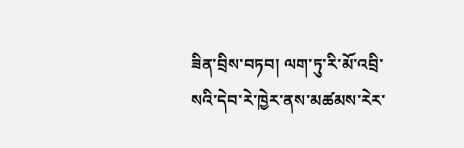ཟིན་བྲིས་བཏབ། ལག་ཏུ་རི་མོ་འབྲི་སའི་དེབ་རེ་ཁྱེར་ནས་མཚམས་རེར་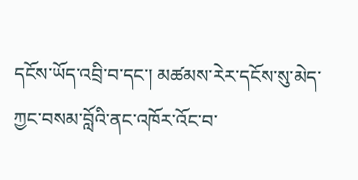དངོས་ཡོད་འབྲི་བ་དང་། མཚམས་རེར་དངོས་སུ་མེད་ཀྱང་བསམ་བློའི་ནང་འཁོར་འོང་བ་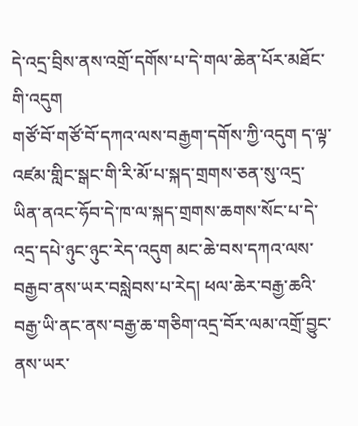དེ་འདྲ་བྲིས་ནས་འགྲོ་དགོས་པ་དེ་གལ་ཆེན་པོར་མཐོང་གི་འདུག
གཙོ་བོ་གཙོ་བོ་དཀའ་ལས་བརྒྱག་དགོས་ཀྱི་འདུག ད་ལྟ་འཛམ་གླིང་སྒང་གི་རི་མོ་པ་སྐད་གྲགས་ཅན་སུ་འདྲ་ཡིན་ནའང་ཧོབ་དེ་ཁ་ལ་སྐད་གྲགས་ཆགས་སོང་པ་དེ་འདྲ་དཔེ་ཉུང་ཉུང་རེད་འདུག མང་ཆེ་བས་དཀའ་ལས་བརྒྱབ་ནས་ཡར་བསླེབས་པ་རེད། ཕལ་ཆེར་བརྒྱ་ཆའི་བརྒྱ་ཡི་ནང་ནས་བརྒྱ་ཆ་གཅིག་འདྲ་བོར་ལམ་འགྲོ་བྱུང་ནས་ཡར་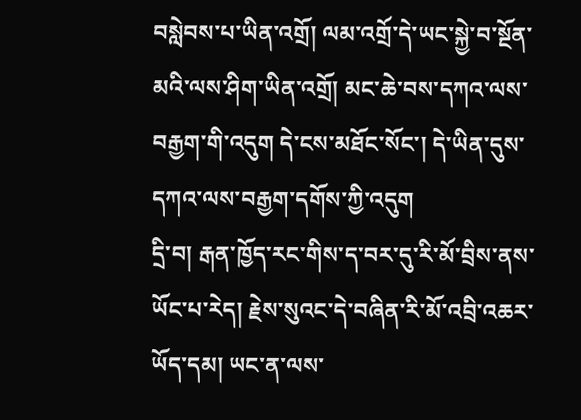བསླེབས་པ་ཡིན་འགྲོ། ལམ་འགྲོ་དེ་ཡང་སྐྱེ་བ་སྔོན་མའི་ལས་ཤིག་ཡིན་འགྲོ། མང་ཆེ་བས་དཀའ་ལས་བརྒྱག་གི་འདུག དེ་ངས་མཐོང་སོང་། དེ་ཡིན་དུས་དཀའ་ལས་བརྒྱག་དགོས་ཀྱི་འདུག
དྲི་བ། རྒན་ཁྱོད་རང་གིས་ད་བར་དུ་རི་མོ་བྲིས་ནས་ཡོང་པ་རེད། རྗེས་སུའང་དེ་བཞིན་རི་མོ་འབྲི་འཆར་ཡོད་དམ། ཡང་ན་ལས་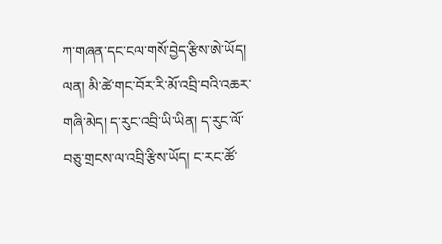ཀ་གཞན་དང་ངལ་གསོ་བྱེད་རྩིས་ཨེ་ཡོད།
ལན། མི་ཚེ་གང་བོར་རི་མོ་འབྲི་བའི་འཆར་གཞི་མེད། ད་རུང་འབྲི་ཡི་ཡིན། ད་རུང་ལོ་བཅུ་གྲངས་ལ་འབྲི་རྩིས་ཡོད། ང་རང་ཚོ་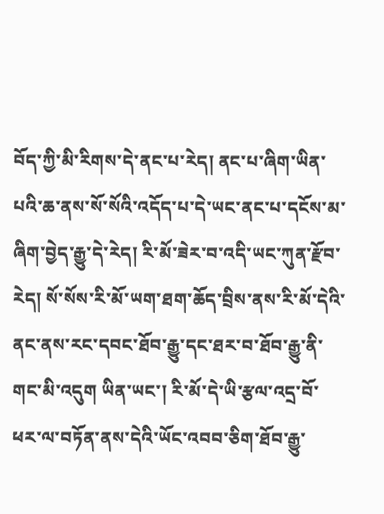བོད་ཀྱི་མི་རིགས་དེ་ནང་པ་རེད། ནང་པ་ཞིག་ཡིན་པའི་ཆ་ནས་སོ་སོའི་འདོད་པ་དེ་ཡང་ནང་པ་དངོས་མ་ཞིག་བྱེད་རྒྱུ་དེ་རེད། རི་མོ་ཟེར་བ་འདི་ཡང་ཀུན་རྫོབ་རེད། སོ་སོས་རི་མོ་ཡག་ཐག་ཆོད་བྲིས་ནས་རི་མོ་དེའི་ནང་ནས་རང་དབང་ཐོབ་རྒྱུ་དང་ཐར་བ་ཐོབ་རྒྱུ་ནི་གང་མི་འདུག ཡིན་ཡང་། རི་མོ་དེ་ཡི་རྩལ་འདྲ་བོ་ཕར་ལ་བཏོན་ནས་དེའི་ཡོང་འབབ་ཅིག་ཐོབ་རྒྱུ་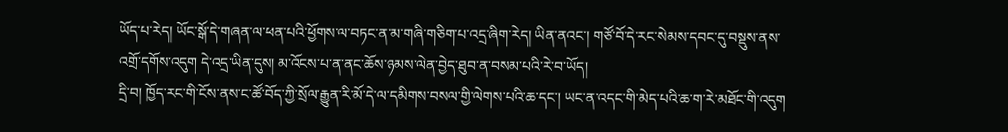ཡོད་པ་རེད། ཡོང་སྒོ་དེ་གཞན་ལ་ཕན་པའི་ཕྱོགས་ལ་བཏང་ན་མ་གཞི་གཅིག་པ་འདྲ་ཞིག་རེད། ཡིན་ནའང་། གཙོ་བོ་དེ་རང་སེམས་དབང་དུ་བསྡུས་ནས་འགྲོ་དགོས་འདུག དེ་འདྲ་ཡིན་དུས། མ་འོངས་པ་ན་ནང་ཆོས་ཉམས་ལེན་བྱེད་ཐུབ་ན་བསམ་པའི་རེ་བ་ཡོད།
དྲི་བ། ཁྱོད་རང་གི་ངོས་ནས་ང་ཚོ་བོད་ཀྱི་སྲོལ་རྒྱུན་རི་མོ་དེ་ལ་དམིགས་བསལ་གྱི་ལེགས་པའི་ཆ་དང་། ཡང་ན་འདང་གི་མེད་པའི་ཆ་ག་རེ་མཐོང་གི་འདུག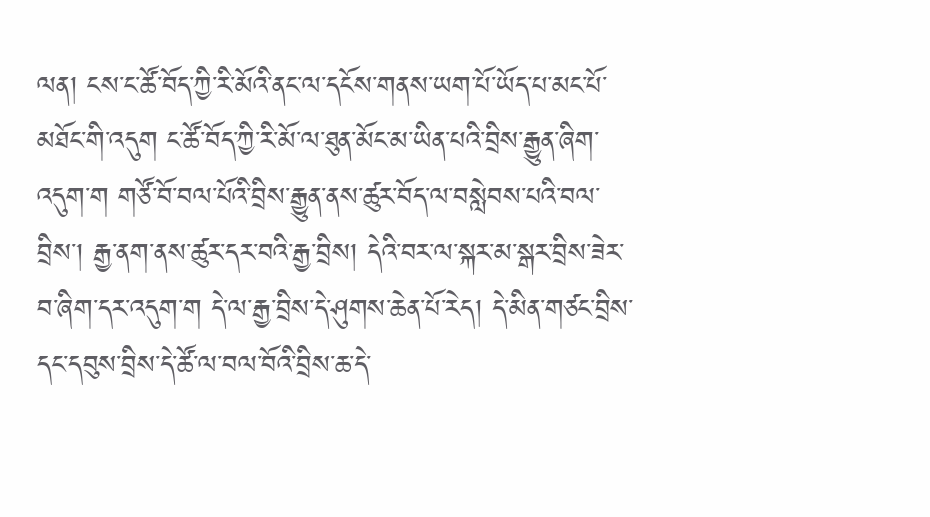ལན། ངས་ང་ཚོ་བོད་ཀྱི་རི་མོའི་ནང་ལ་དངོས་གནས་ཡག་པོ་ཡོད་པ་མང་པོ་མཐོང་གི་འདུག ང་ཚོ་བོད་ཀྱི་རི་མོ་ལ་ཐུན་མོང་མ་ཡིན་པའི་བྲིས་རྒྱུན་ཞིག་འདུག་ག གཙོ་བོ་བལ་པོའི་བྲིས་རྒྱུན་ནས་ཚུར་བོད་ལ་བསླེབས་པའི་བལ་བྲིས་། རྒྱ་ནག་ནས་ཚུར་དར་བའི་རྒྱ་བྲིས། དེའི་བར་ལ་སྐར་མ་སྒར་བྲིས་ཟེར་བ་ཞིག་དར་འདུག་ག དེ་ལ་རྒྱ་བྲིས་དེ་ཤུགས་ཆེན་པོ་རེད། དེ་མིན་གཙང་བྲིས་དང་དབུས་བྲིས་དེ་ཚོ་ལ་བལ་བོའི་བྲིས་ཆ་དེ་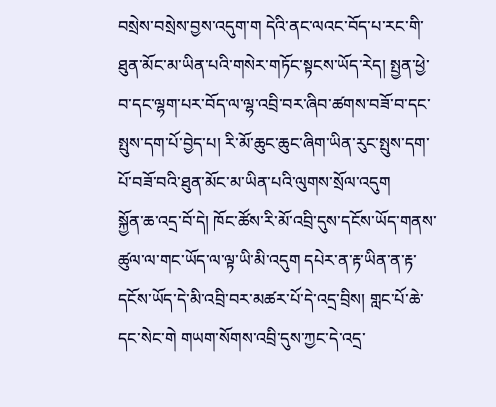བསྲེས་བསྲེས་བྱས་འདུག་ག དེའི་ནང་ལའང་བོད་པ་རང་གི་ཐུན་མོང་མ་ཡིན་པའི་གསེར་གཏོང་སྟངས་ཡོད་རེད། སྤྱན་ཕྱེ་བ་དང་ལྷག་པར་བོད་ལ་ལྷ་འབྲི་བར་ཞིབ་ཚགས་བཟོ་བ་དང་སྤུས་དག་པོ་བྱེད་པ། རི་མོ་ཆུང་ཆུང་ཞིག་ཡིན་རུང་སྤུས་དག་པོ་བཟོ་བའི་ཐུན་མོང་མ་ཡིན་པའི་ལུགས་སྲོལ་འདུག
སྐྱོན་ཆ་འདྲ་བོ་དེ། ཁོང་ཚོས་རི་མོ་འབྲི་དུས་དངོས་ཡོད་གནས་ཚུལ་ལ་གང་ཡོད་ལ་ལྟ་ཡི་མི་འདུག དཔེར་ན་རྟ་ཡིན་ན་རྟ་དངོས་ཡོད་དེ་མི་འབྲི་བར་མཚར་པོ་དེ་འདྲ་བྲིས། གླང་པོ་ཆེ་དང་སེང་གེ གཡག་སོགས་འབྲི་དུས་ཀྱང་དེ་འདྲ་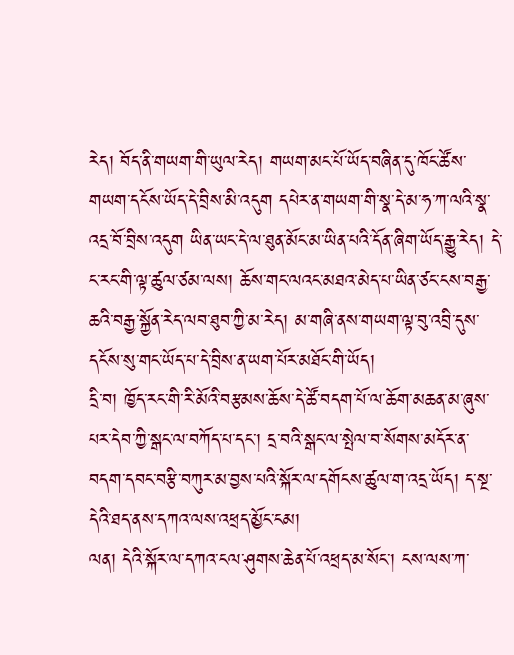རེད། བོད་ནི་གཡག་གི་ཡུལ་རེད། གཡག་མང་པོ་ཡོད་བཞིན་དུ་ཁོང་ཚོས་གཡག་དངོས་ཡོད་དེ་བྲིས་མི་འདུག དཔེར་ན་གཡག་གི་སྣ་དེ་མ་ཧ་ཀ་ལའི་སྣ་འདྲ་བོ་བྲིས་འདུག ཡིན་ཡང་དེ་ལ་ཐུན་མོང་མ་ཡིན་པའི་དོན་ཞིག་ཡོད་རྒྱུ་རེད། དེ་ང་རང་གི་ལྟ་ཚུལ་ཙམ་ལས། ཆོས་གང་ལའང་མཐའ་མེད་པ་ཡིན་ཙང་ངས་བརྒྱ་ཆའི་བརྒྱ་སྐྱོན་རེད་ལབ་ཐུབ་ཀྱི་མ་རེད། མ་གཞི་ནས་གཡག་ལྟ་བུ་འབྲི་དུས་དངོས་སུ་གང་ཡོད་པ་དེ་བྲིས་ན་ཡག་པོར་མཐོང་གི་ཡོད།
དྲི་བ། ཁྱོད་རང་གི་རི་མོའི་བརྩམས་ཆོས་དེ་ཚོ་བདག་པོ་ལ་ཆོག་མཆན་མ་ཞུས་པར་དེབ་ཀྱི་སྒང་ལ་བཀོད་པ་དང་། དྲ་བའི་སྒང་ལ་སྤེལ་བ་སོགས་མདོར་ན་བདག་དབང་བརྩི་བཀུར་མ་བྱས་པའི་སྐོར་ལ་དགོངས་ཚུལ་ག་འདྲ་ཡོད། ད་སྔ་དེའི་ཐད་ནས་དཀའ་ལས་འཕྲད་མྱོང་ངམ།
ལན། དེའི་སྐོར་ལ་དཀའ་ངལ་ཤུགས་ཆེན་པོ་འཕྲད་མ་སོང་། ངས་ལས་ཀ་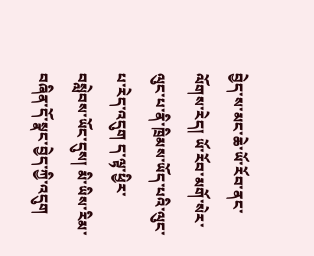བྱེད་ས་མང་ཆེ་ཡོ་རོབ་ནང་ལོགས་རེད། ཡོ་རོབ་མགོ་སེར་ལུང་པ་ནི་ཁྲིམས་ཡོད་པའི་ལུང་པ་རེད་འདུག ད་ལྟ་ཕྱིར་བསླེབས་ཡོང་དུས། མི་ཡིས་རིམ་བཞིན་དོ་སྣང་བྱེད་ཀྱི་འདུག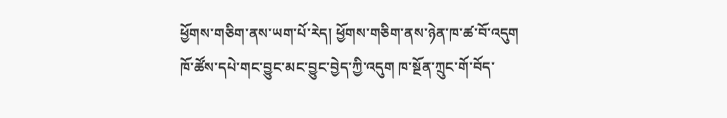ཕྱོགས་གཅིག་ནས་ཡག་པོ་རེད། ཕྱོགས་གཅིག་ནས་ཉེན་ཁ་ཚ་བོ་འདུག ཁོ་ཚོས་དཔེ་གང་བྱུང་མང་བྱུང་བྱེད་ཀྱི་འདུག ཁ་སྔོན་ཀྲུང་གོ་བོད་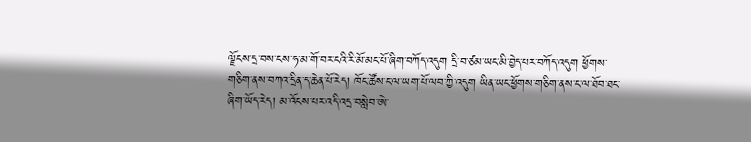ལྗོངས་དྲ་བས་ངས་ཧ་མ་གོ་བར་ངའི་རི་མོ་མང་པོ་ཞིག་བཀོད་འདུག དྲི་བ་ཙམ་ཡང་མི་བྱེད་པར་བཀོད་འདུག ཕྱོགས་གཅིག་ནས་བཀའ་དྲིན་ད་ཆེན་པོ་རེད། ཁོང་ཚོས་ང་ལ་ཡག་པོ་ལབ་ཀྱི་འདུག ཡིན་ཡང་ཕྱོགས་གཅིག་ནས་ང་ལ་ཐོབ་ཐང་ཞིག་ཡོད་རེད། མ་འོངས་པར་འདི་འདྲ་བསླེབ་ཨེ་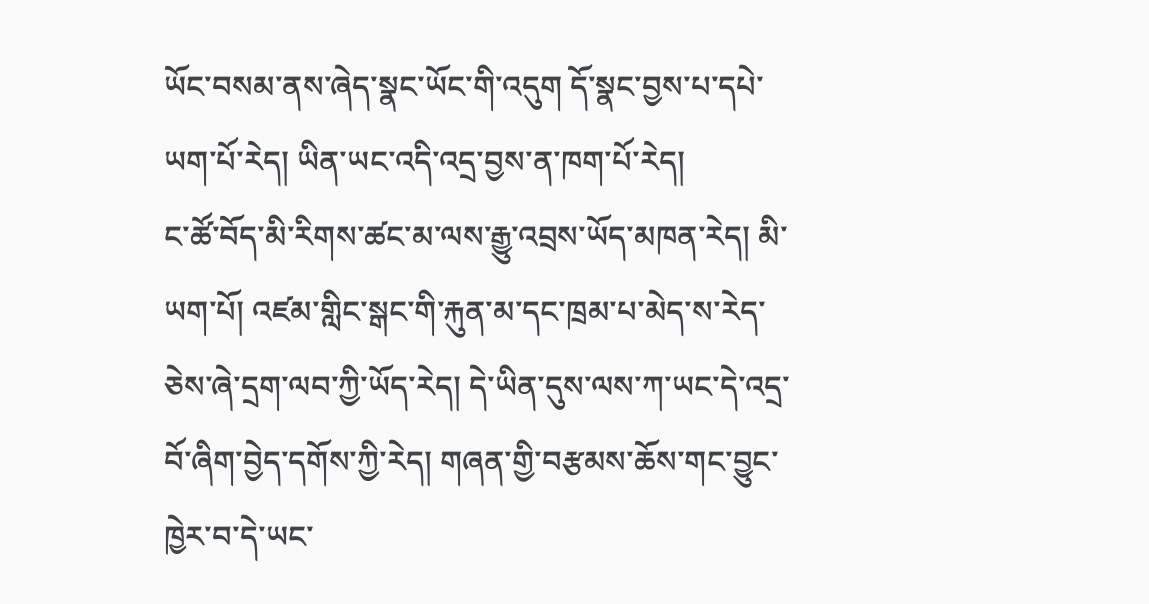ཡོང་བསམ་ནས་ཞེད་སྣང་ཡོང་གི་འདུག དོ་སྣང་བྱས་པ་དཔེ་ཡག་པོ་རེད། ཡིན་ཡང་འདི་འདྲ་བྱས་ན་ཁག་པོ་རེད།
ང་ཚོ་བོད་མི་རིགས་ཚང་མ་ལས་རྒྱུ་འབྲས་ཡོད་མཁན་རེད། མི་ཡག་པོ། འཛམ་གླིང་སྒང་གི་རྐུན་མ་དང་ཁྲམ་པ་མེད་ས་རེད་ཅེས་ཞེ་དྲག་ལབ་ཀྱི་ཡོད་རེད། དེ་ཡིན་དུས་ལས་ཀ་ཡང་དེ་འདྲ་བོ་ཞིག་བྱེད་དགོས་ཀྱི་རེད། གཞན་གྱི་བརྩམས་ཆོས་གང་བྱུང་ཁྱེར་བ་དེ་ཡང་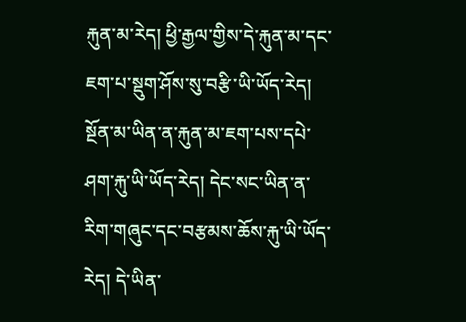རྐུན་མ་རེད། ཕྱི་རྒྱལ་གྱིས་དེ་རྐུན་མ་དང་ཇག་པ་སྡུག་ཤོས་སུ་བརྩི་ཡི་ཡོད་རེད། སྔོན་མ་ཡིན་ན་རྐུན་མ་ཇག་པས་དཔེ་ཤག་རྐུ་ཡི་ཡོད་རེད། དེང་སང་ཡིན་ན་རིག་གཞུང་དང་བརྩམས་ཆོས་རྐུ་ཡི་ཡོད་རེད། དེ་ཡིན་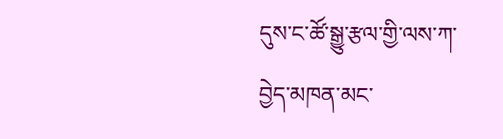དུས་ང་ཚོ་སྒྱུ་རྩལ་གྱི་ལས་ཀ་བྱེད་མཁན་མང་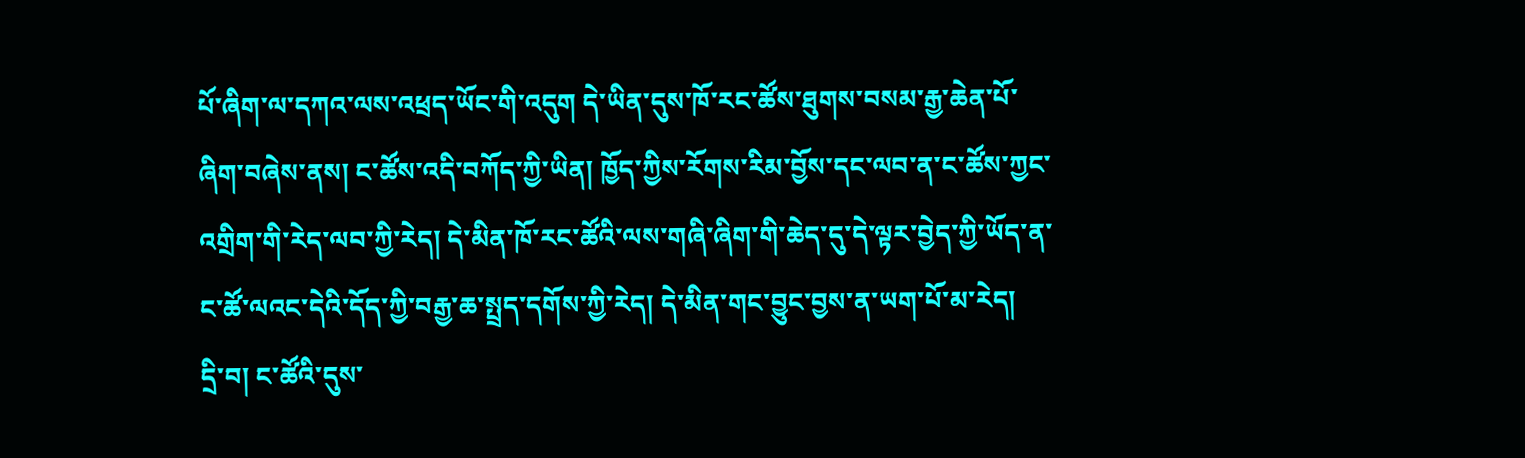པོ་ཞིག་ལ་དཀའ་ལས་འཕྲད་ཡོང་གི་འདུག དེ་ཡིན་དུས་ཁོ་རང་ཚོས་ཐུགས་བསམ་རྒྱ་ཆེན་པོ་ཞིག་བཞེས་ནས། ང་ཚོས་འདི་བཀོད་ཀྱི་ཡིན། ཁྱོད་ཀྱིས་རོགས་རིམ་བྱོས་དང་ལབ་ན་ང་ཚོས་ཀྱང་འགྲིག་གི་རེད་ལབ་ཀྱི་རེད། དེ་མིན་ཁོ་རང་ཚོའི་ལས་གཞི་ཞིག་གི་ཆེད་དུ་དེ་ལྟར་བྱེད་ཀྱི་ཡོད་ན་ང་ཚོ་ལའང་དེའི་དོད་ཀྱི་བརྒྱ་ཆ་སྤྲད་དགོས་ཀྱི་རེད། དེ་མིན་གང་བྱུང་བྱས་ན་ཡག་པོ་མ་རེད།
དྲི་བ། ང་ཚོའི་དུས་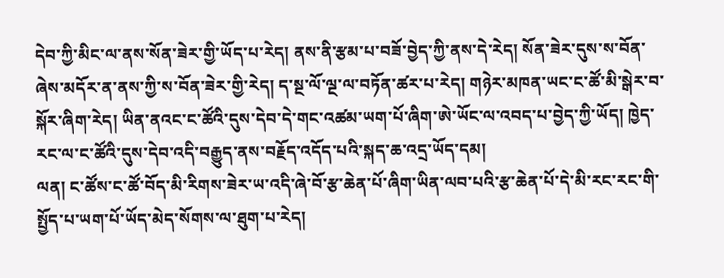དེབ་ཀྱི་མིང་ལ་ནས་སོན་ཟེར་གྱི་ཡོད་པ་རེད། ནས་ནི་རྩམ་པ་བཟོ་བྱེད་ཀྱི་ནས་དེ་རེད། སོན་ཟེར་དུས་ས་བོན་ཞེས་མདོར་ན་ནས་ཀྱི་ས་བོན་ཟེར་གྱི་རེད། ད་སྔ་ལོ་ལྔ་ལ་བཏོན་ཚར་པ་རེད། གཉེར་མཁན་ཡང་ང་ཚོ་མི་སྒེར་བ་སྐོར་ཞིག་རེད། ཡིན་ནའང་ང་ཚོའི་དུས་དེབ་དེ་གང་འཚམ་ཡག་པོ་ཞིག་ཨེ་ཡོང་ལ་འབད་པ་བྱེད་ཀྱི་ཡོད། ཁྱེད་རང་ལ་ང་ཚོའི་དུས་དེབ་འདི་བརྒྱུད་ནས་བརྗོད་འདོད་པའི་སྐད་ཆ་འདྲ་ཡོད་དམ།
ལན། ང་ཚོས་ང་ཚོ་བོད་མི་རིགས་ཟེར་ཡ་འདི་ཞེ་བོ་རྩ་ཆེན་པོ་ཞིག་ཡིན་ལབ་པའི་རྩ་ཆེན་པོ་དེ་མི་རང་རང་གི་སྤྱོད་པ་ཡག་པོ་ཡོད་མེད་སོགས་ལ་ཐུག་པ་རེད།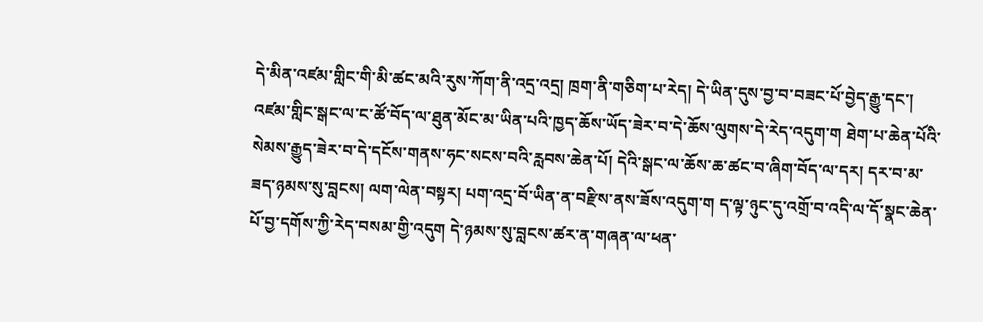དེ་མིན་འཛམ་གླིང་གི་མི་ཚང་མའི་རུས་ཀོག་ནི་འདྲ་འདྲ། ཁྲག་ནི་གཅིག་པ་རེད། དེ་ཡིན་དུས་བྱ་བ་བཟང་པོ་བྱེད་རྒྱུ་དང་། འཛམ་གླིང་སྒང་ལ་ང་ཚོ་བོད་ལ་ཐུན་མོང་མ་ཡིན་པའི་ཁྱད་ཆོས་ཡོད་ཟེར་བ་དེ་ཆོས་ལུགས་དེ་རེད་འདུག་ག ཐེག་པ་ཆེན་པོའི་སེམས་རྒྱུད་ཟེར་བ་དེ་དངོས་གནས་ཧང་སངས་བའི་རླབས་ཆེན་པོ། དེའི་སྒང་ལ་ཆོས་ཆ་ཚང་བ་ཞིག་བོད་ལ་དར། དར་བ་མ་ཟད་ཉམས་སུ་བླངས། ལག་ལེན་བསྟར། པག་འདྲ་བོ་ཡིན་ན་བརྫིས་ནས་ཟོས་འདུག་ག ད་ལྟ་ཉུང་དུ་འགྲོ་བ་འདི་ལ་དོ་སྣང་ཆེན་པོ་བྱ་དགོས་ཀྱི་རེད་བསམ་གྱི་འདུག དེ་ཉམས་སུ་བླངས་ཚར་ན་གཞན་ལ་ཕན་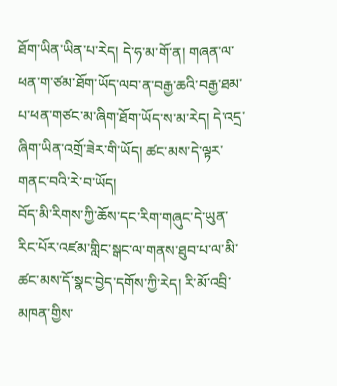ཐོག་ཡིན་ཡིན་པ་རེད། དེ་ཧ་མ་གོ་ན། གཞན་ལ་ཕན་ག་ཙམ་ཐོག་ཡོད་ལབ་ན་བརྒྱ་ཆའི་བརྒྱ་ཐམ་པ་ཕན་གཙང་མ་ཞིག་ཐོག་ཡོད་ས་མ་རེད། དེ་འདྲ་ཞིག་ཡིན་འགྲོ་ཟེར་གི་ཡོད། ཚང་མས་དེ་ལྟར་གནང་བའི་རེ་བ་ཡོད།
བོད་མི་རིགས་ཀྱི་ཆོས་དང་རིག་གཞུང་དེ་ཡུན་རིང་པོར་འཛམ་གླིང་སྒང་ལ་གནས་ཐུབ་པ་ལ་མི་ཚང་མས་དོ་སྣང་བྱེད་དགོས་ཀྱི་རེད། རི་མོ་འབྲི་མཁན་གྱིས་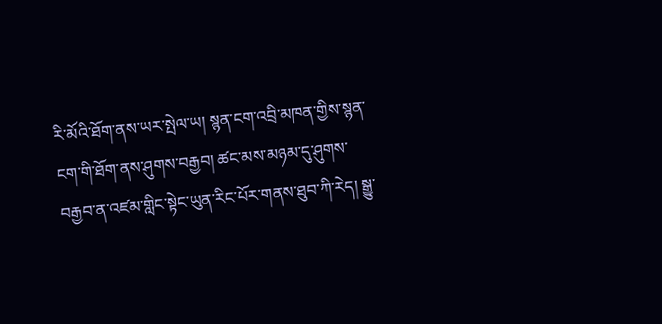རི་མོའི་ཐོག་ནས་ཡར་སྤེལ་ཡ། སྙན་ངག་འབྲི་མཁན་གྱིས་སྙན་ངག་གི་ཐོག་ནས་ཤུགས་བརྒྱབ། ཚང་མས་མཉམ་དུ་ཤུགས་བརྒྱབ་ན་འཛམ་གླིང་སྟེང་ཡུན་རིང་པོར་གནས་ཐུབ་ཀི་རེད། སྒྱུ་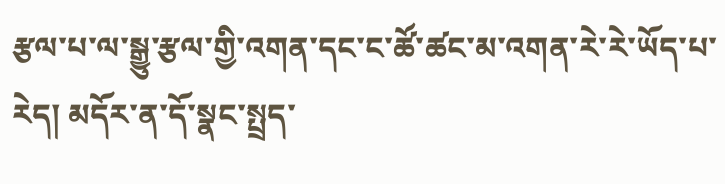རྩལ་པ་ལ་སྒྱུ་རྩལ་གྱི་འགན་དང་ང་ཚོ་ཚང་མ་འགན་རེ་རེ་ཡོད་པ་རེད། མདོར་ན་དོ་སྣང་སྤྲད་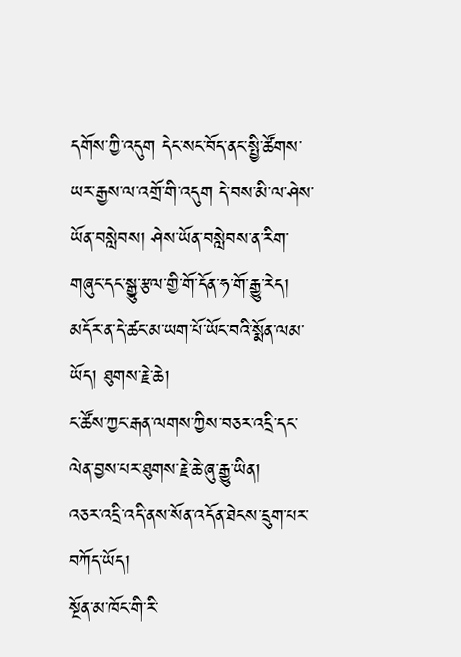དགོས་ཀྱི་འདུག དེང་སང་བོད་ནང་སྤྱི་ཚོགས་ཡར་རྒྱས་ལ་འགྲོ་གི་འདུག དེ་བས་མི་ལ་ཤེས་ཡོན་བསླེབས། ཤེས་ཡོན་བསླེབས་ན་རིག་གཞུང་དང་སྒྱུ་རྩལ་གྱི་གོ་དོན་ཧ་གོ་རྒྱུ་རེད། མདོར་ན་དེ་ཚང་མ་ཡག་པོ་ཡོང་བའི་སྨོན་ལམ་ཡོད། ཐུགས་རྗེ་ཆེ།
ང་ཚོས་ཀྱང་རྒན་ལགས་ཀྱིས་བཅར་འདྲི་དང་ལེན་བྱས་པར་ཐུགས་རྗེ་ཆེ་ཞུ་རྒྱུ་ཡིན།
འཅར་འདྲི་འདི་ནས་སོན་འདོན་ཐེངས་དྲུག་པར་བཀོད་ཡོད།
སྔོན་མ་ཁོང་གི་རི་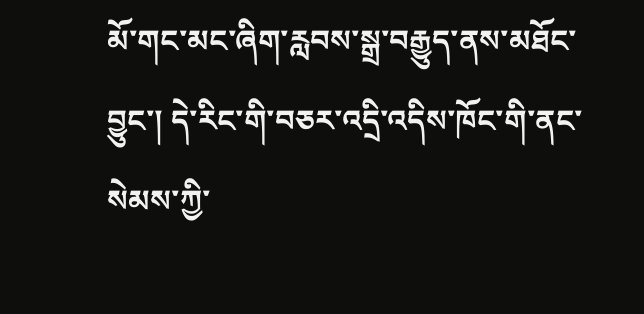མོ་གང་མང་ཞིག་རླབས་སྒྲ་བརྒྱུད་ནས་མཐོང་བྱུང་། དེ་རིང་གི་བཅར་འདྲི་འདིས་ཁོང་གི་ནང་སེམས་ཀྱི་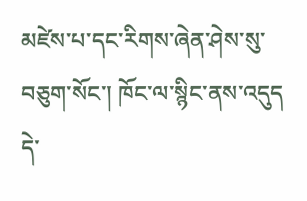མཛེས་པ་དང་རིགས་ཞེན་ཤེས་སུ་བཅུག་སོང་། ཁོང་ལ་སྙིང་ནས་འདུད
དེ་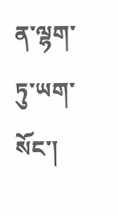ན་ལྷག་ཏུ་ཡག་སོང་།